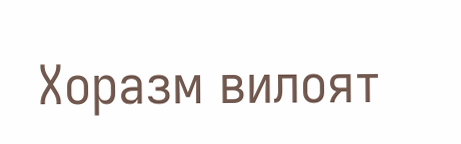Хоразм вилоят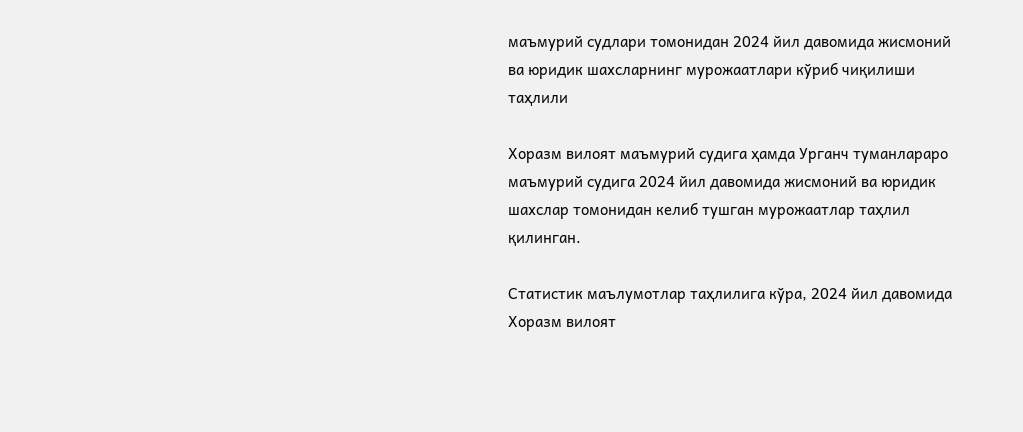маъмурий судлари томонидан 2024 йил давомида жисмоний ва юридик шахсларнинг мурожаатлари кўриб чиқилиши таҳлили

Хоразм вилоят маъмурий судига ҳамда Урганч туманлараро маъмурий судига 2024 йил давомида жисмоний ва юридик шахслар томонидан келиб тушган мурожаатлар таҳлил қилинган.

Статистик маълумотлар таҳлилига кўра, 2024 йил давомида Хоразм вилоят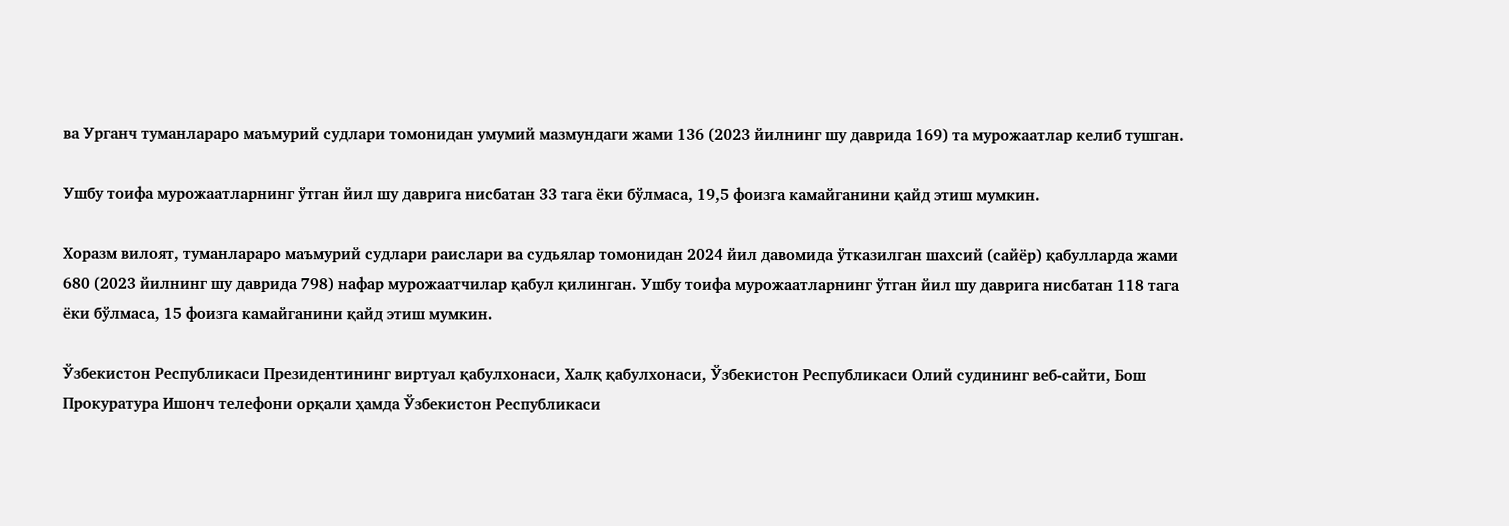ва Урганч туманлараро маъмурий судлари томонидан умумий мазмундаги жами 136 (2023 йилнинг шу даврида 169) та мурожаатлар келиб тушган.

Ушбу тоифа мурожаатларнинг ўтган йил шу даврига нисбатан 33 тага ёки бўлмаса, 19,5 фоизга камайганини қайд этиш мумкин.

Хоразм вилоят, туманлараро маъмурий судлари раислари ва судьялар томонидан 2024 йил давомида ўтказилган шахсий (сайёр) қабулларда жами 680 (2023 йилнинг шу даврида 798) нафар мурожаатчилар қабул қилинган. Ушбу тоифа мурожаатларнинг ўтган йил шу даврига нисбатан 118 тага ёки бўлмаса, 15 фоизга камайганини қайд этиш мумкин.

Ўзбекистон Республикаси Президентининг виртуал қабулхонаси, Халқ қабулхонаси, Ўзбекистон Республикаси Олий судининг веб-сайти, Бош Прокуратура Ишонч телефони орқали ҳамда Ўзбекистон Республикаси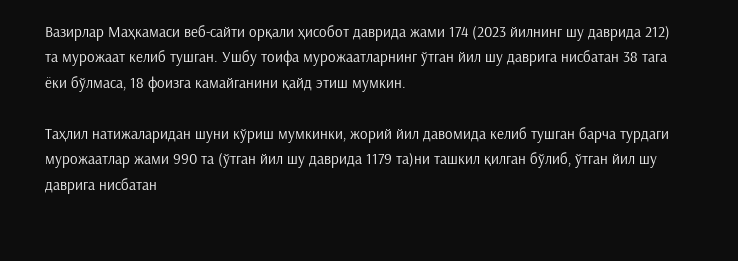Вазирлар Маҳкамаси веб-сайти орқали ҳисобот даврида жами 174 (2023 йилнинг шу даврида 212) та мурожаат келиб тушган. Ушбу тоифа мурожаатларнинг ўтган йил шу даврига нисбатан 38 тага ёки бўлмаса, 18 фоизга камайганини қайд этиш мумкин.

Таҳлил натижаларидан шуни кўриш мумкинки, жорий йил давомида келиб тушган барча турдаги мурожаатлар жами 990 та (ўтган йил шу даврида 1179 та)ни ташкил қилган бўлиб, ўтган йил шу даврига нисбатан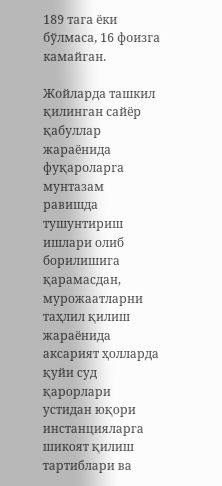189 тага ёки бўлмаса, 16 фоизга камайган.

Жойларда ташкил қилинган сайёр қабуллар жараёнида фуқароларга мунтазам равишда тушунтириш ишлари олиб борилишига қарамасдан, мурожаатларни таҳлил қилиш жараёнида аксарият ҳолларда қуйи суд қарорлари устидан юқори инстанцияларга шикоят қилиш тартиблари ва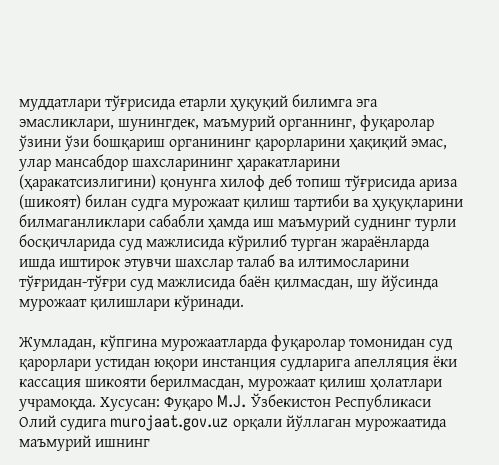муддатлари тўғрисида етарли ҳуқуқий билимга эга эмасликлари, шунингдек, маъмурий органнинг, фуқаролар ўзини ўзи бошқариш органининг қарорларини ҳақиқий эмас, улар мансабдор шахсларининг ҳаракатларини (ҳаракатсизлигини) қонунга хилоф деб топиш тўғрисида ариза (шикоят) билан судга мурожаат қилиш тартиби ва ҳуқуқларини билмаганликлари сабабли ҳамда иш маъмурий суднинг турли босқичларида суд мажлисида кўрилиб турган жараёнларда ишда иштирок этувчи шахслар талаб ва илтимосларини тўғридан-тўғри суд мажлисида баён қилмасдан, шу йўсинда мурожаат қилишлари кўринади.

Жумладан, кўпгина мурожаатларда фуқаролар томонидан суд қарорлари устидан юқори инстанция судларига апелляция ёки кассация шикояти берилмасдан, мурожаат қилиш ҳолатлари учрамоқда. Хусусан: Фуқаро M.J. Ўзбекистон Республикаси Олий судига murojaat.gov.uz орқали йўллаган мурожаатида маъмурий ишнинг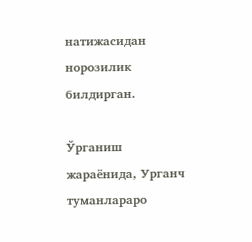натижасидан норозилик билдирган.

Ўрганиш жараёнида, Урганч туманлараро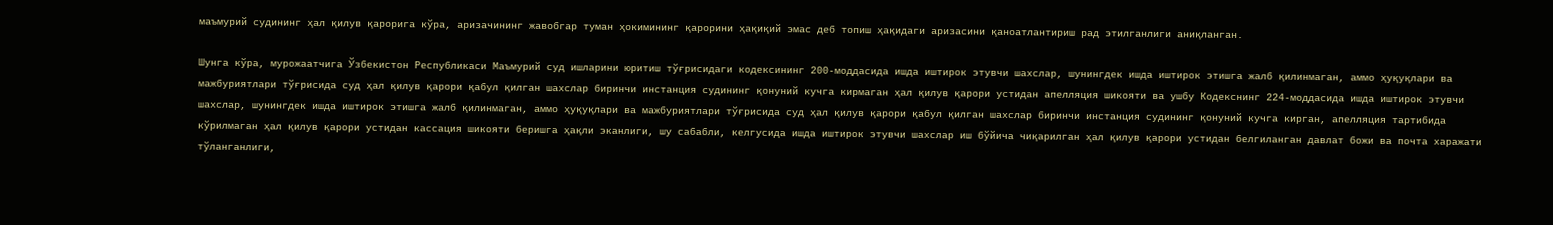маъмурий судининг ҳал қилув қарорига кўра, аризачининг жавобгар туман ҳокимининг қарорини ҳақиқий эмас деб топиш ҳақидаги аризасини қаноатлантириш рад этилганлиги аниқланган.

Шунга кўра, мурожаатчига Ўзбекистон Республикаси Маъмурий суд ишларини юритиш тўғрисидаги кодексининг 200-моддасида ишда иштирок этувчи шахслар, шунингдек ишда иштирок этишга жалб қилинмаган, аммо ҳуқуқлари ва мажбуриятлари тўғрисида суд ҳал қилув қарори қабул қилган шахслар биринчи инстанция судининг қонуний кучга кирмаган ҳал қилув қарори устидан апелляция шикояти ва ушбу Кодекснинг 224-моддасида ишда иштирок этувчи шахслар, шунингдек ишда иштирок этишга жалб қилинмаган, аммо ҳуқуқлари ва мажбуриятлари тўғрисида суд ҳал қилув қарори қабул қилган шахслар биринчи инстанция судининг қонуний кучга кирган, апелляция тартибида кўрилмаган ҳал қилув қарори устидан кассация шикояти беришга ҳақли эканлиги, шу сабабли, келгусида ишда иштирок этувчи шахслар иш бўйича чиқарилган ҳал қилув қарори устидан белгиланган давлат божи ва почта харажати тўланганлиги,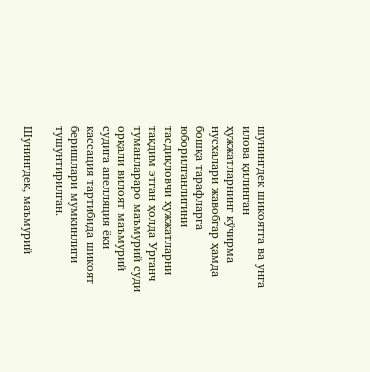шунингдек шикоятга ва унга илова қилинган ҳужжатларнинг кўчирма нусхалари жавобгар ҳамда бошқа тарафларга юборилганлигини тасдиқловчи ҳужжатларни тақдим этган ҳолда Урганч туманлараро маъмурий суди орқали вилоят маъмурий судига апелляция ёки кассация тартибида шикоят беришлари мумкинлиги тушунтирилган.

Шунингдек, маъмурий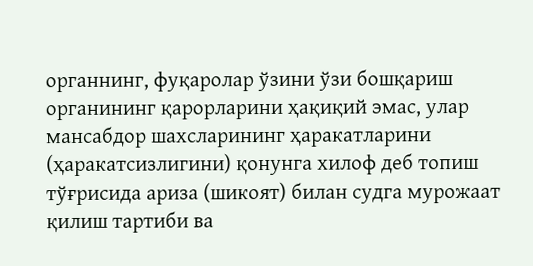органнинг, фуқаролар ўзини ўзи бошқариш органининг қарорларини ҳақиқий эмас, улар мансабдор шахсларининг ҳаракатларини (ҳаракатсизлигини) қонунга хилоф деб топиш тўғрисида ариза (шикоят) билан судга мурожаат қилиш тартиби ва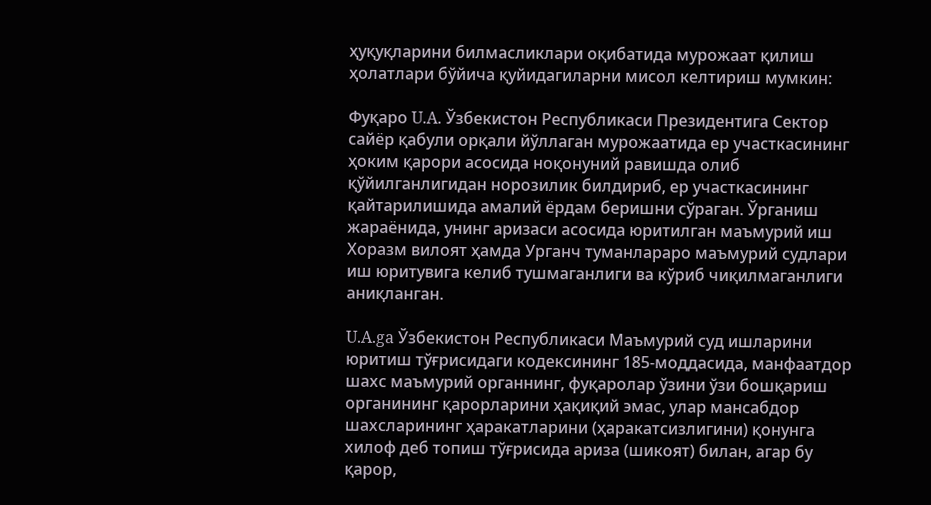ҳуқуқларини билмасликлари оқибатида мурожаат қилиш ҳолатлари бўйича қуйидагиларни мисол келтириш мумкин:

Фуқаро U.A. Ўзбекистон Республикаси Президентига Сектор сайёр қабули орқали йўллаган мурожаатида ер участкасининг ҳоким қарори асосида ноқонуний равишда олиб қўйилганлигидан норозилик билдириб, ер участкасининг қайтарилишида амалий ёрдам беришни сўраган. Ўрганиш жараёнида, унинг аризаси асосида юритилган маъмурий иш Хоразм вилоят ҳамда Урганч туманлараро маъмурий судлари иш юритувига келиб тушмаганлиги ва кўриб чиқилмаганлиги аниқланган.

U.A.ga Ўзбекистон Республикаси Маъмурий суд ишларини юритиш тўғрисидаги кодексининг 185-моддасида, манфаатдор шахс маъмурий органнинг, фуқаролар ўзини ўзи бошқариш органининг қарорларини ҳақиқий эмас, улар мансабдор шахсларининг ҳаракатларини (ҳаракатсизлигини) қонунга хилоф деб топиш тўғрисида ариза (шикоят) билан, агар бу қарор,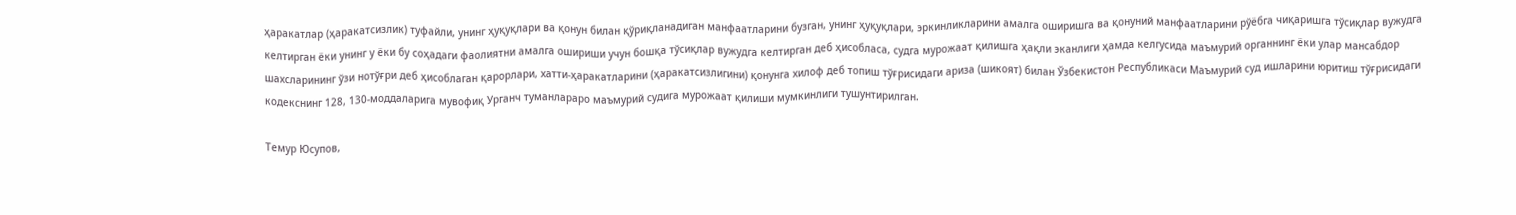ҳаракатлар (ҳаракатсизлик) туфайли, унинг ҳуқуқлари ва қонун билан қўриқланадиган манфаатларини бузган, унинг ҳуқуқлари, эркинликларини амалга оширишга ва қонуний манфаатларини рўёбга чиқаришга тўсиқлар вужудга келтирган ёки унинг у ёки бу соҳадаги фаолиятни амалга ошириши учун бошқа тўсиқлар вужудга келтирган деб ҳисобласа, судга мурожаат қилишга ҳақли эканлиги ҳамда келгусида маъмурий органнинг ёки улар мансабдор шахсларининг ўзи нотўғри деб ҳисоблаган қарорлари, хатти-ҳаракатларини (ҳаракатсизлигини) қонунга хилоф деб топиш тўғрисидаги ариза (шикоят) билан Ўзбекистон Республикаси Маъмурий суд ишларини юритиш тўғрисидаги кодекснинг 128, 130-моддаларига мувофиқ Урганч туманлараро маъмурий судига мурожаат қилиши мумкинлиги тушунтирилган.

Темур Юсупов,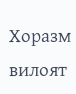Хоразм вилоят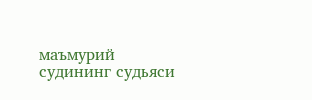маъмурий судининг судьяси